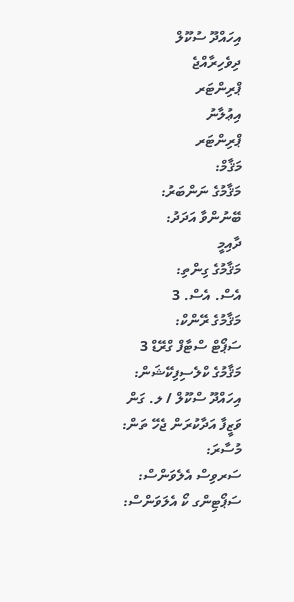އިހައްދޫ ސުކޫލް
ދިވެހިރާއްޖެ
ޕްރިންޓަރ
އިޢުލާނު
ޕްރިންޓަރ
މަޤާމް:
މަޤާމުގެ ނަންބަރު:
ބޭނުންވާ އަދަދު:
ދާއިމީ
މަޤާމުގެ ގިންތި:
އެސް. އެސް. 3
މަޤާމުގެ ރޭންކް:
ސަޕޯޓް ސްޓާފް ގްރޭޑް 3
މަޤާމުގެ ކްލެސިފިކޭޝަން:
އިހައްދޫ ސްކޫލް / ލ. ގަން
ވަޒީފާ އަދާކުރަން ޖެހޭ ތަން:
މުސާރަ:
ސަރވިސް އެލެވަންސް:
ސަޕޯޓިންގ ކޯ އެލަވަންސް: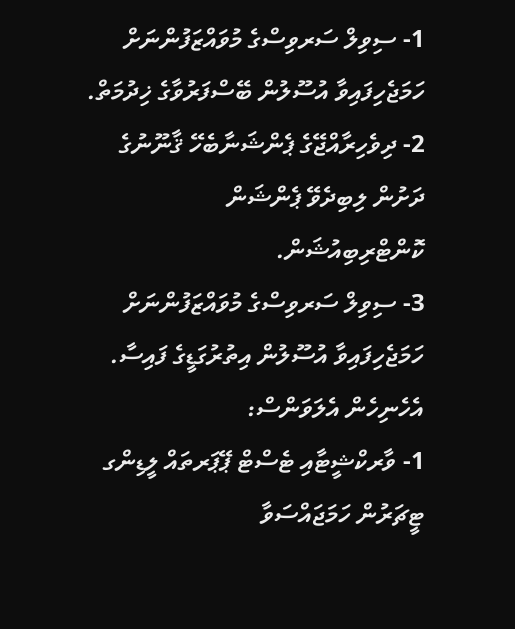1- ސިވިލް ސަރވިސްގެ މުވައްޒަފުންނަށް ހަމަޖެހިފައިވާ އުސޫލުން ބޭސްފަރުވާގެ ޚިދުމަތް.
2- ދިވެހިރާއްޖޭގެ ޕެންޝަނާބެހޭ ޤާނޫނުގެ ދަށުން ލިބިދެވޭ ޕެންޝަން ކޮންޓްރިބިއުޝަން.
3- ސިވިލް ސަރވިސްގެ މުވައްޒަފުންނަށް ހަމަޖެހިފައިވާ އުސޫލުން އިތުރުގަޑީގެ ފައިސާ.
އެހެނިހެން އެލަވަންސް:
1- ވާރކްޝީޓާއި ޓެސްޓް ޕޭޕަރތައް ލީޑިންގ ޓީޗަރުން ހަމަޖައްސަވާ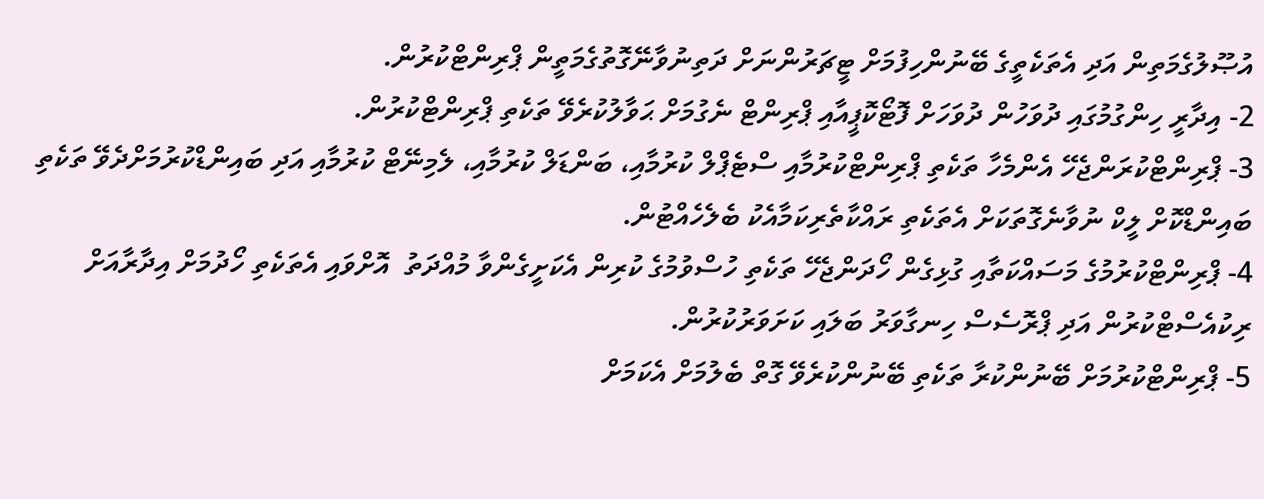އުޞޫލުގެމަތިން އަދި އެތަކެތީގެ ބޭނުންހިފުމަށް ޓީޗަރުންނަށް ދަތިނުވާނޭގޮތުގެމަތީން ޕްރިންޓްކުރުން.
2- އިދާރީ ހިންގުމުގައި ދުވަހުން ދުވަހަށް ފޮޓޯކޮޕީއާއި ޕްރިންޓް ނެގުމަށް ޙަވާލުކުރެވޭ ތަކެތި ޕްރިންޓްކުރުން.
3- ޕްރިންޓްކުރަންޖެހޭ އެންމެހާ ތަކެތި ޕްރިންޓްކުރުމާއި ސްޓެޕްލް ކުރުމާއި، ބަންޑަލް ކުރުމާއި، ލެމިނޭޓް ކުރުމާއި އަދި ބައިންޑްކުރުމަށްދެވޭ ތަކެތި ބައިންޑްކޮށް ލީކް ނުވާނެގޮތަކަށް އެތަކެތި ރައްކާތެރިކަމާއެކު ބެލެހެއްޓުން.
4- ޕްރިންޓްކުރުމުގެ މަސައްކަތާއި ގުޅިގެން ހޯދަންޖެހޭ ތަކެތި ހުސްވުމުގެ ކުރިން އެކަށީގެންވާ މުއްދަތު  އޮށްވައި އެތަކެތި ހޯދުމަށް އިދާރާއަށް ރިކުއެސްޓްކުރުން އަދި ޕްރޮސެސް ހިނގާވަރު ބަލައި ކަށަވަރުކުރުން.
5- ޕްރިންޓްކުރުމަށް ބޭނުންކުރާ ތަކެތި ބޭނުންކުރެވޭ ގޮތް ބެލުމަށް އެކަމަށް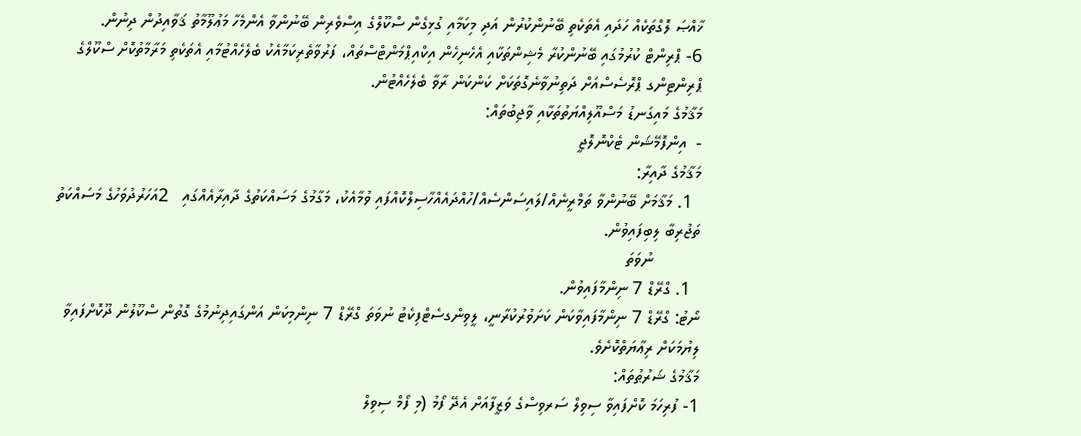ޚާއްޞަ ލޮގްތަކެއް ހަދައި އެތަކެތި ބޭނުންކުރުން އަދި މިކަމާއި ގުޅިގެން ސްކޫލްގެ އިސްވެރިން ބޭނުންވާ އެންމެހާ މަޢުލޫމާތު ޤަވާއިދުން ދިނުން.
6- ޕްރިންޓް ކުރުމުގައި ބޭނުންކުރާ މެޝިންތަކާއި އެހެނިހެން އިކްއިޕްމަންޓްސްތައް، ފަރުވާތެރިކަމާއެކު ބެލެހެއްޓުމާއި އެތަކެތި މަރާމާތުކޮށް ސްކޫލްގެ ޕްރިންޓިންގ ޕްރޮސެސްއަށް ދަތިނުވާނެގޮތަކަށް ކަންކަން ރާވާ ބެލެހެއްޓުން.
މަޤާމުގެ މައިގަނޑު މަސްއޫލިއްޔަތުތަކާއި ވާޖިބުތައް:
-  އިންފޮމޭޝަން ޓެކްނޮލޮޖީ
މަޤާމުގެ ދާއިރާ:
  1. މަޤާމަށް ބޭނުންވާ ތަމްރީނެއް/ލައިސަންސެއް/ހުއްދައެއްހާސިލްކޮއްފައި ވުމާއެކު، މަގާމުގެ މަސައްކަތުގެ ދާއިރާއެއްގައި   2އަހަރުދުވަހުގެ މަސައްކަތު ތަޖުރިބާ ލިބިފައިވުން.
          ނުވަތަ
  1. ގްރޭޑް 7 ނިންމާފައިވުން.
ނޯޓު: ގްރޭޑް 7 ނިންމާފައިވާކަން ކަށަވުރުކުރާނީ، ލީވިންގސެޓްފިކެޓު ނުވަތަ ގްރޭޑް 7 ނިންމިކަން އަންގައިދިނުމުގެ ގޮތުން ސްކޫލުން ދޫކޮށްފައިވާ ލިޔުމަކަށް ރިޢާޔަތްކޮށެވެ.
މަޤާމުގެ ޝަރުޠުތައް:
1- ފުރިހަމަ ކޮށްފައިވާ ސިވިލް ސަރވިސްގެ ވަޒީފާއަށް އެދޭ ފޯމު (މި ފޯމް ސިވިލް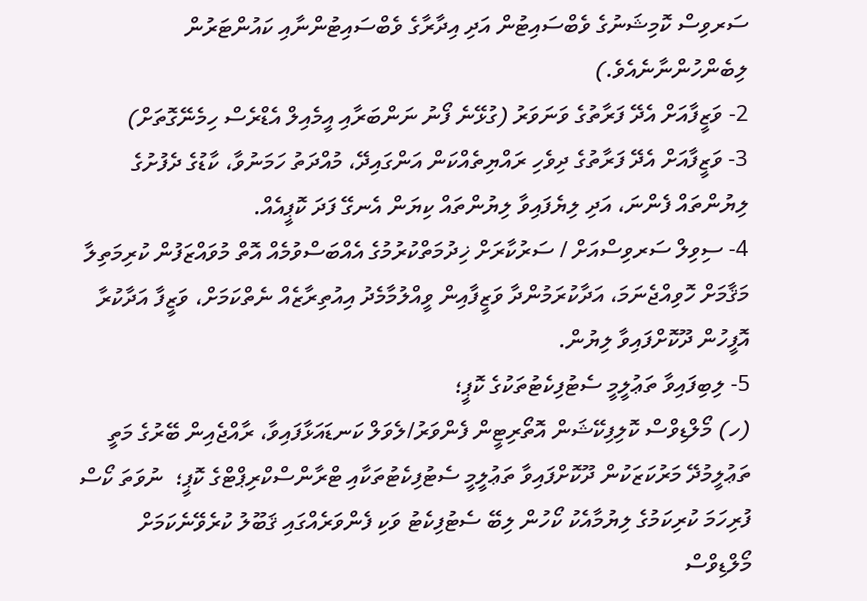ސަރވިސް ކޮމިޝަނުގެ ވެބްސައިޓުން އަދި އިދާރާގެ ވެބްސައިޓުންނާއި ކައުންޓަރުން ލިބެންހުންނާނެއެވެ.)
2- ވަޒީފާއަށް އެދޭ ފަރާތުގެ ވަނަވަރު (ގުޅޭނެ ފޯނު ނަންބަރާއި އީމެއިލް އެޑްރެސް ހިމެނޭގޮތަށް)
3- ވަޒީފާއަށް އެދޭ ފަރާތުގެ ދިވެހި ރައްޔިތެއްކަން އަންގައިދޭ، މުއްދަތު ހަމަނުވާ، ކާޑުގެ ދެފުށުގެ ލިޔުންތައް ފެންނަ، އަދި ލިޔެފައިވާ ލިޔުންތައް ކިޔަން އެނގޭ ފަދަ ކޮޕީއެއް.
4- ސިވިލް ސަރވިސްއަށް / ސަރުކާރަށް ޚިދުމަތްކުރުމުގެ އެއްބަސްވުމެއް އޮތް މުވައްޒަފުން ކުރިމަތިލާ މަޤާމަށް ހޮވިއްޖެނަމަ، އަދާކުރަމުންދާ ވަޒީފާއިން ވީއްލުމާމެދު އިއުތިރާޒެއް ނެތްކަމަށް، ވަޒީފާ އަދާކުރާ އޮފީހުން ދޫކޮށްފައިވާ ލިޔުން.
5- ލިބިފައިވާ ތަޢުލީމީ ސެޓުފިކެޓުތަކުގެ ކޮޕީ؛
(ހ) މޯލްޑިވްސް ކޮލިފިކޭޝަން އޮތޯރިޓީން ފެންވަރު/ލެވަލް ކަނޑައަޅާފައިވާ، ރާއްޖެއިން ބޭރުގެ މަތީ ތަޢުލީމުދޭ މަރުކަޒަކުން ދޫކޮށްފައިވާ ތަޢުލީމީ ސެޓުފިކެޓުތަކާއި ޓްރާންސްކްރިޕްޓްގެ ކޮޕީ؛  ނުވަތަ ކޯސް ފުރިހަމަ ކުރިކަމުގެ ލިޔުމާއެކު ކޯހުން ލިބޭ ސެޓުފިކެޓު ވަކި ފެންވަރެއްގައި ޤަބޫލު ކުރެވޭނެކަމަށް މޯލްޑިވްސް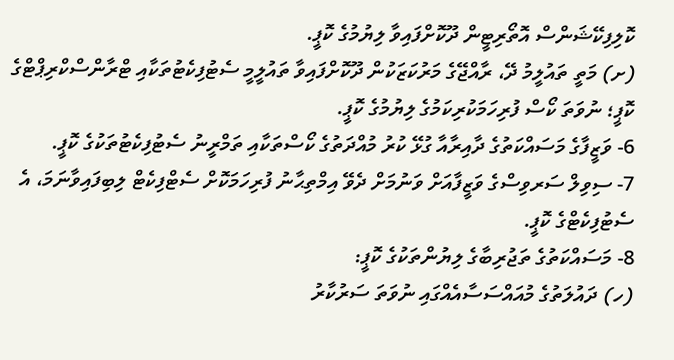ކޮލިފިކޭޝަންސް އޮތޯރިޓީން ދޫކޮށްފައިވާ ލިޔުމުގެ ކޮޕީ.
(ށ) މަތީ ތައުލީމު ދޭ، ރާއްޖޭގެ މަރުކަޒަކުން ދޫކޮށްފައިވާ ތައުލީމީ ސެޓުފިކެޓުތަކާއި ޓްރާންސްކްރިޕްޓްގެ ކޮޕީ؛ ނުވަތަ ކޯސް ފުރިހަމަކުރިކަމުގެ ލިޔުމުގެ ކޮޕީ.
6- ވަޒީފާގެ މަސައްކަތުގެ ދާއިރާއާ ގުޅޭ ކުރު މުއްދަތުގެ ކޯސްތަކާއި ތަމްރީނު ސެޓުފިކެޓުތަކުގެ ކޮޕީ.
7- ސިވިލް ސަރވިސްގެ ވަޒީފާއަށް ވަނުމަށް ދެވޭ އިމްތިޙާނު ފުރިހަމަކޮށް ސެޓްފިކެޓް ލިބިފައިވާނަމަ، އެ ސެޓުފިކެޓްގެ ކޮޕީ.
8- މަސައްކަތުގެ ތަޖުރިބާގެ ލިޔުންތަކުގެ ކޮޕީ:
(ހ) ދައުލަތުގެ މުއައްސަސާއެއްގައި ނުވަތަ ސަރުކާރު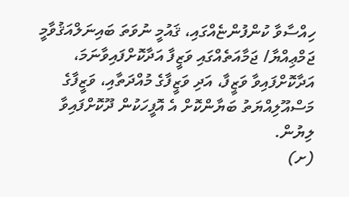ހިއްސާވާ ކުންފުންޏެއްގައި، ޤައުމީ ނުވަތަ ބައިނަލްއަޤުވާމީ ޖަމްޢިއްޔާ/ ޖަމާއަތެއްގައި ވަޒީފާ އަދާކޮށްފައިވާނަމަ، އަދާކޮށްފައިވާ ވަޒީފާ، އަދި ވަޒީފާގެ މުއްދަތާއި، ވަޒީފާގެ މަސްއޫލިއްޔަތު ބަޔާންކޮށް އެ އޮފީހަކުން ދޫކޮށްފައިވާ ލިޔުން.
(ށ)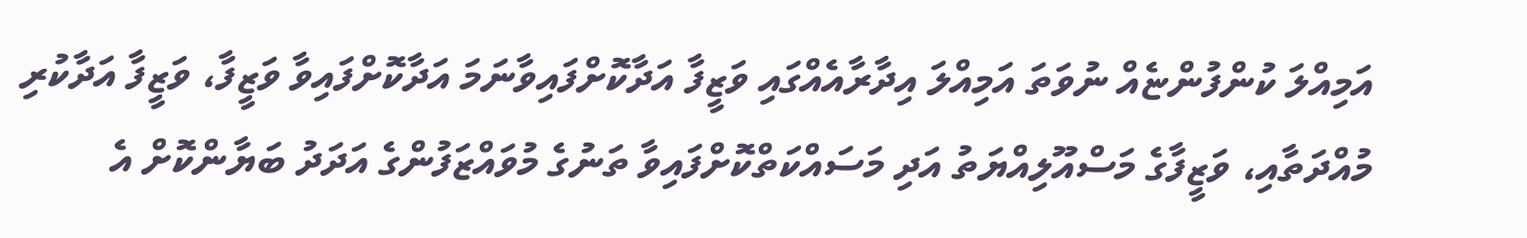އަމިއްލަ ކުންފުންޏެއް ނުވަތަ އަމިއްލަ އިދާރާއެއްގައި ވަޒީފާ އަދާކޮށްފައިވާނަމަ އަދާކޮށްފައިވާ ވަޒީފާ، ވަޒީފާ އަދާކުރި މުއްދަތާއި، ވަޒީފާގެ މަސްއޫލިއްޔަތު އަދި މަސައްކަތްކޮށްފައިވާ ތަނުގެ މުވައްޒަފުންގެ އަދަދު ބަޔާންކޮށް އެ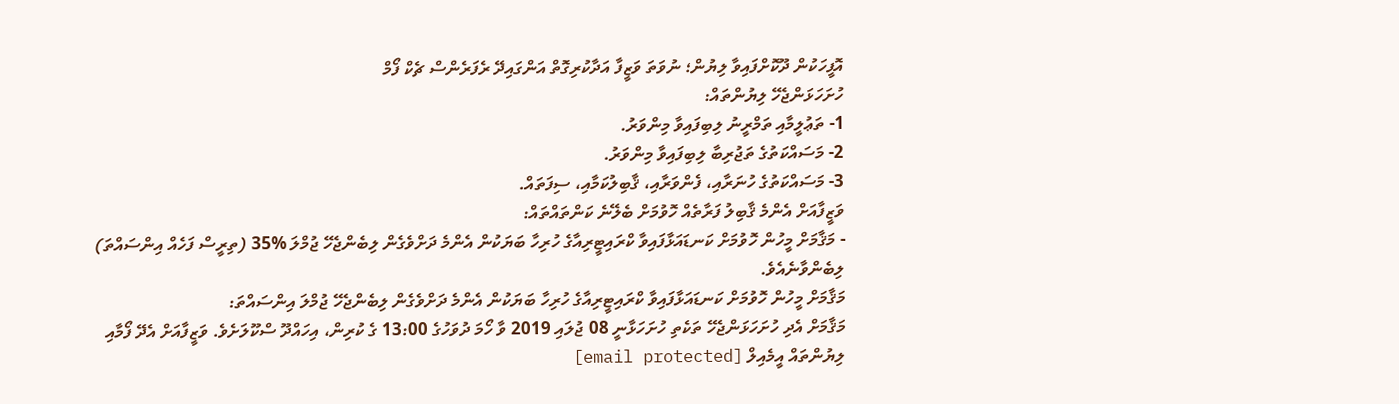އޮފީހަކުން ދޫކޮށްފައިވާ ލިޔުން؛ ނުވަތަ ވަޒީފާ އަދާކުރިގޮތް އަންގައިދޭ ރެފަރެންސް ޗެކް ފޯމް
ހުށަހަޅަންޖެހޭ ލިޔުންތައް:
1- ތަޢުލީމާއި ތަމްރީނު ލިބިފައިވާ މިންވަރު.
2- މަސައްކަތުގެ ތަޖުރިބާ ލިބިފައިވާ މިންވަރު.
3- މަސައްކަތުގެ ހުނަރާއި، ފެންވަރާއި، ޤާބިލުކަމާއި، ސިފަތައް.
ވަޒީފާއަށް އެންމެ ޤާބިލު ފަރާތެއް ހޮވުމަށް ބެލޭނެ ކަންތައްތައް:
- މަޤާމަށް މީހުން ހޮވުމަށް ކަނޑައަޅާފައިވާ ކްރައިޓީރިއާގެ ހުރިހާ ބަޔަކުން އެންމެ ދަށްވެގެން ލިބެންޖެހޭ ޖުމްލަ %35 (ތިރީސް ފަހެއް އިންސައްތަ) ލިބެންވާނެއެވެ.
މަޤާމަށް މީހުން ހޮވުމަށް ކަނޑައަޅާފައިވާ ކްރައިޓީރިއާގެ ހުރިހާ ބަޔަކުން އެންމެ ދަށްވެގެން ލިބެންޖެހޭ ޖުމްލަ އިންސައްތަ:
މަޤާމަށް އެދި ހުށަހަޅަންޖެހޭ ތަކެތި ހުށަހަޅާނީ 08 ޖުލައި 2019 ވާ ހޯމަ ދުވަހުގެ 13:00 ގެ ކުރިން، އިހައްދޫ ސްކޫލަށެވެ. ވަޒީފާއަށް އެދޭ ފޯމާއި ލިޔުންތައް އީމެއިލް [email protected]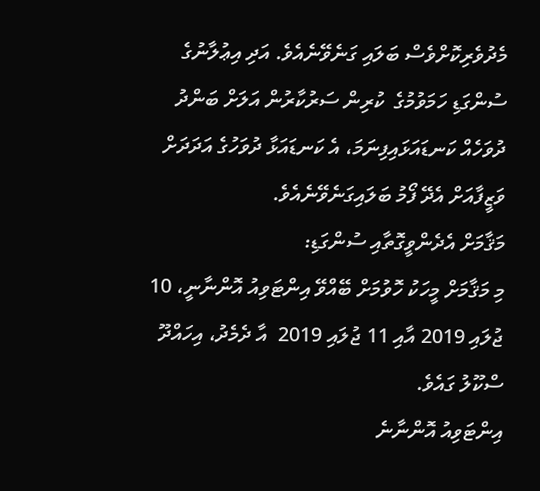މެދުވެރިކޮށްވެސް ބަލައި ގަނެވޭނެއެވެ. އަދި އިޢުލާނުގެ ސުންގަޑި ހަމަވުމުގެ  ކުރިން ސަރުކާރުން އަލަށް ބަންދު ދުވަހެއް ކަނޑައަޅައިފިނަމަ، އެ ކަނޑައަޅާ ދުވަހުގެ އަދަދަށް ވަޒީފާއަށް އެދޭ ފޯމު ބަލައިގަނެވޭނެއެވެ.
މަޤާމަށް އެދެންވީގޮތާއި ސުންގަޑި:
މި މަޤާމަށް މީހަކު ހޮވުމަށް ބޭއްވޭ އިންޓަވިއު އޮންނާނީ، 10 ޖުލައި 2019 އާއި 11 ޖުލައި 2019  އާ ދެމެދު، އިހައްދޫ ސްކޫލު ގައެވެ.
އިންޓަވިއު އޮންނާނެ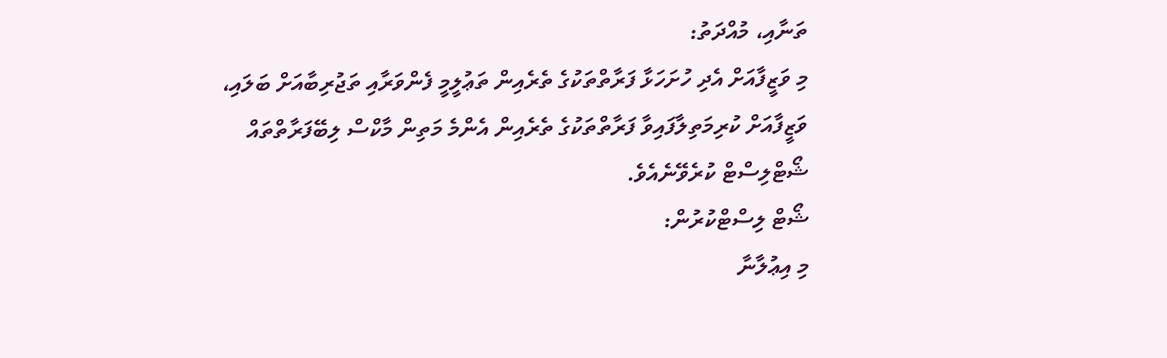ތަނާއި، މުއްދަތު:
މި ވަޒީފާއަށް އެދި ހުށަހަޅާ ފަރާތްތަކުގެ ތެރެއިން ތަޢުލީމީ ފެންވަރާއި ތަޖުރިބާއަށް ބަލައި، ވަޒީފާއަށް ކުރިމަތިލާފައިވާ ފަރާތްތަކުގެ ތެރެއިން އެންމެ މަތިން މާކްސް ލިބޭފަރާތްތައް ޝޯޓްލިސްޓް ކުރެވޭނެއެވެ.
ޝޯޓް ލިސްޓްކުރުން:
މި އިޢުލާނާ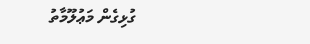ގުޅިގެން މަޢުލޫމާތު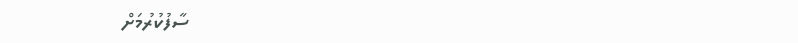ސާފުކުރުމަށް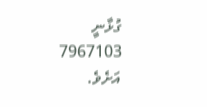ގުޅާނީ 7967103 އަށެވެ.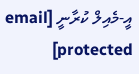އީ-މެއިލް ކުރާނީ [email protected]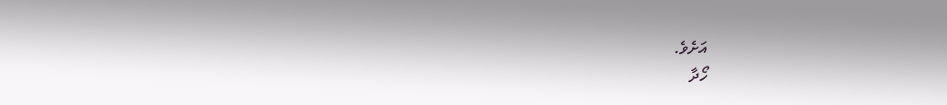އަށެވެ.
ހޯދާ